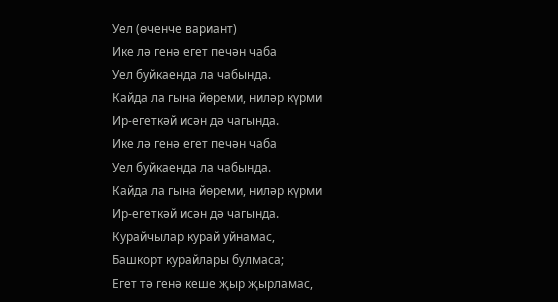Уел (өченче вариант)
Ике лә генә егет печән чаба
Уел буйкаенда ла чабында.
Кайда ла гына йөреми, ниләр күрми
Ир-егеткәй исән дә чагында.
Ике лә генә егет печән чаба
Уел буйкаенда ла чабында.
Кайда ла гына йөреми, ниләр күрми
Ир-егеткәй исән дә чагында.
Курайчылар курай уйнамас,
Башкорт курайлары булмаса;
Егет тә генә кеше җыр җырламас,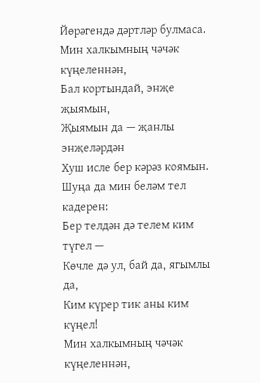Йөрәгендә дәртләр булмаса.
Мин халкымның чәчәк күңеленнән,
Бал кортындай, энҗе җыямын,
Җыямын да — җанлы энҗеләрдән
Хуш исле бер кәрәз коямын.
Шуңа да мин беләм тел кадерен:
Бер телдән дә телем ким түгел —
Көчле дә ул, бай да, ягымлы да,
Ким күрер тик аны ким күңел!
Мин халкымның чәчәк күңеленнән,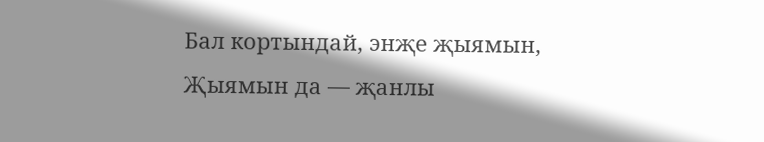Бал кортындай, энҗе җыямын,
Җыямын да — җанлы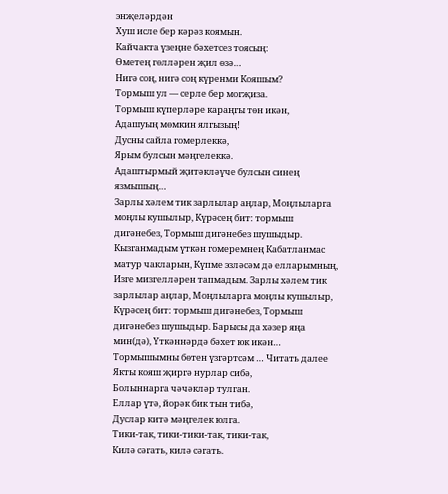энҗеләрдән
Хуш исле бер кәрәз коямын.
Кайчакта үзеңне бәхетсез тоясың:
Өметең гөлләрен җил өзә…
Нигә соң, нигә соң күренми Кояшым?
Тормыш ул — серле бер могҗиза.
Тормыш күперләре караңгы төн икән,
Адашуың мөмкин ялгызың!
Дусны сайла гомерлеккә,
Ярым булсын мәңгелеккә.
Адаштырмый җитәкләүче булсын синең язмышың…
Зарлы хәлем тик зарлылар аңлар, Моңлыларга моңлы кушылыр, Күрәсең бит: тормыш дигәнебез, Тормыш дигәнебез шушыдыр. Кызганмадым үткән гомеремнең Кабатланмас матур чакларын, Күпме эзләсәм дә елларымның, Изге мизгелләрен тапмадым. Зарлы хәлем тик зарлылар аңлар, Моңлыларга моңлы кушылыр, Күрәсең бит: тормыш дигәнебез, Тормыш дигәнебез шушыдыр. Барысы да хәзер яңа мин(дә), Үткәннәрдә бәхет юк икән… Тормышымны бөтен үзгәртсәм … Читать далее
Якты кояш җиргә нурлар сибә,
Болыннарга чәчәкләр тулган.
Еллар үтә, йорәк бик тын тибә,
Дуслар китә мәңгелек юлга.
Тики-так, тики-тики-так, тики-так,
Килә сәгать, килә сәгать.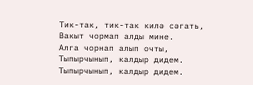Тик-так, тик-так килә сәгать,
Вакыт чормап алды мине.
Алга чорнап алып очты,
Тыпырчынып, калдыр дидем.
Тыпырчынып, калдыр дидем.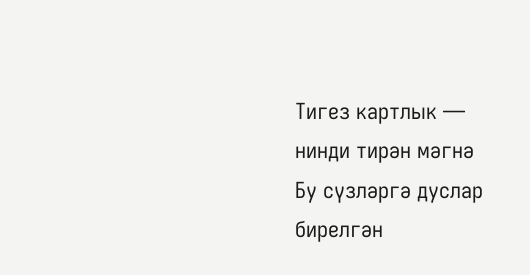Тигез картлык — нинди тирән мәгнә
Бу сүзләргә дуслар бирелгән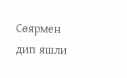Сөярмен дип яшли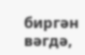биргән вәгдә,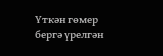Үткән гөмер бергә үрелгән